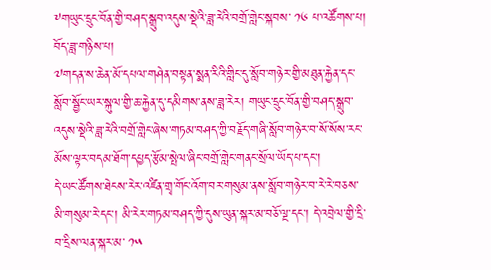༸གཡུང་དྲུང་བོན་གྱི་བཤད་སྒྲུབ་འདུས་སྡེའི་ཟླ་རེའི་བགྲོ་གླེང་སྐབས་ ༡༦ པ་འཚོགས་པ། བོད་ཟླ་གཉིས་པ།
༧གདན་ས་ཆེན་མོ་དཔལ་གཤེན་བསྟན་སྨན་རིའི་གླིང་དུ་སློབ་གཉེར་གྱི་མཐུན་རྐྱེན་དང་སློབ་སྦྱོང་ཡར་སྐུལ་གྱི་ཆ་རྐྱེན་དུ་དམིགས་ནས་ཟླ་རེར། གཡུང་དྲུང་བོན་གྱི་བཤད་སྒྲུབ་འདུས་སྡེའི་ཟླ་རེའི་བགྲོ་གླེང་ཞེས་གཏམ་བཤད་ཀྱི་བརྗོད་གཞི་སློབ་གཉེར་བ་སོ་སོས་རང་མོས་ལྟར་བདམ་ཐོག་དཔྱད་རྩོམ་སྤེལ་ཞིང་བགྲོ་གླེང་གནང་སྲོལ་ཡོད་པ་དང་།
དེ་ཡང་ཚོགས་ཐེངས་རེར་འཛིན་གྲྭ་གོང་འོག་བར་གསུམ་ནས་སློབ་གཉེར་བ་རེ་རེ་བཅས་མི་གསུམ་རེ་དང་། མི་རེར་གཏམ་བཤད་ཀྱི་དུས་ཡུན་སྐར་མ་བཅོ་ལྔ་དང་། དེ་འབྲེལ་གྱི་དྲི་བ་དྲིས་ལན་སྐར་མ་ ༡༥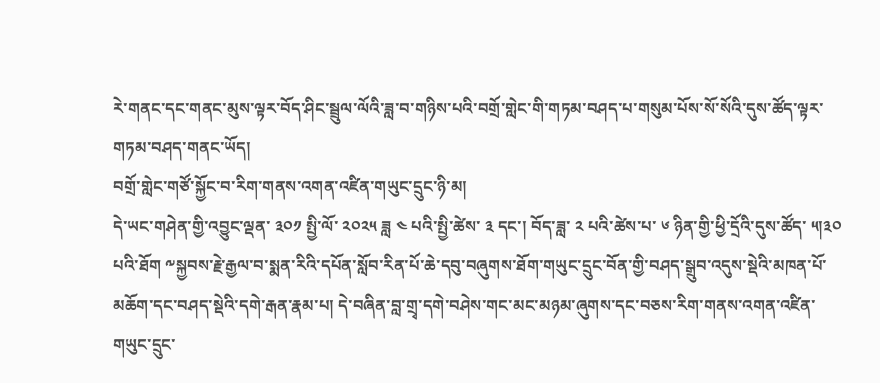རེ་གནང་དང་གནང་མུས་ལྟར་བོད་ཤིང་སྦྲུལ་ལོའི་ཟླ་བ་གཉིས་པའི་བགྲོ་གླེང་གི་གཏམ་བཤད་པ་གསུམ་པོས་སོ་སོའི་དུས་ཚོད་ལྟར་གཏམ་བཤད་གནང་ཡོད།
བགྲོ་གླེང་གཙོ་སྐྱོང་བ་རིག་གནས་འགན་འཛིན་གཡུང་དྲུང་ཉི་མ།
དེ་ཡང་གཤེན་གྱི་འབྱུང་ལྡན་ ༣༠༡ སྤྱི་ལོ་ ༢༠༢༥ ཟླ ༤ པའི་སྤྱི་ཚེས་ ༣ དང་། བོད་ཟླ་ ༢ པའི་ཚེས་པ་ ༦ ཉིན་གྱི་ཕྱི་དྲོའི་དུས་ཚོད་ ༥།༣༠ པའི་ཐོག ༸སྐྱབས་རྗེ་རྒྱལ་བ་སྨན་རིའི་དཔོན་སློབ་རིན་པོ་ཆེ་དབུ་བཞུགས་ཐོག་གཡུང་དྲུང་བོན་གྱི་བཤད་སྒྲུབ་འདུས་སྡེའི་མཁན་པོ་མཆོག་དང་བཤད་སྡེའི་དགེ་རྒན་རྣམ་པ། དེ་བཞིན་བླ་གྲྭ་དགེ་བཤེས་གང་མང་མཉམ་ཞུགས་དང་བཅས་རིག་གནས་འགན་འཛིན་གཡུང་དྲུང་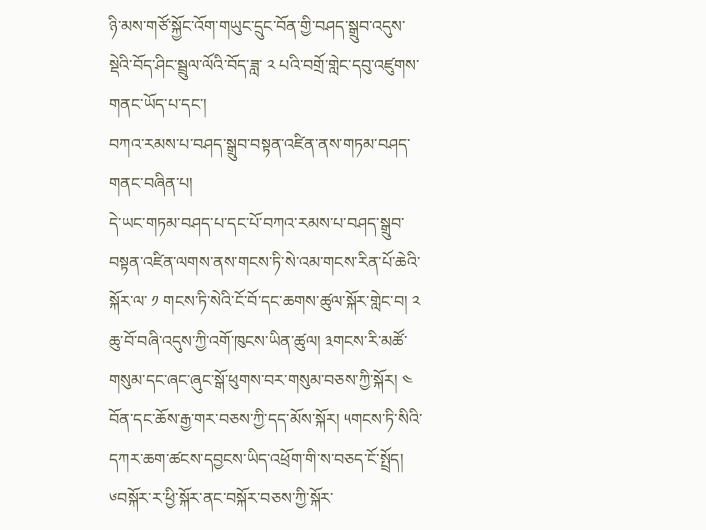ཉི་མས་གཙོ་སྐྱོང་འོག་གཡུང་དྲུང་བོན་གྱི་བཤད་སྒྲུབ་འདུས་སྡེའི་བོད་ཤིང་སྦྲུལ་ལོའི་བོད་ཟླ་ ༢ པའི་བགྲོ་གླེང་དབུ་འཛུགས་གནང་ཡོད་པ་དང་།
བཀའ་རམས་པ་བཤད་སྒྲུབ་བསྟན་འཛིན་ནས་གཏམ་བཤད་གནང་བཞིན་པ།
དེ་ཡང་གཏམ་བཤད་པ་དང་པོ་བཀའ་རམས་པ་བཤད་སྒྲུབ་བསྟན་འཛིན་ལགས་ནས་གངས་ཏི་སེ་འམ་གངས་རིན་པོ་ཆེའི་སྐོར་ལ་ ༡ གངས་ཏི་སེའི་ངོ་བོ་དང་ཆགས་ཚུལ་སྐོར་གླེང་བ། ༢ ཆུ་བོ་བཞི་འདུས་ཀྱི་འགོ་ཁུངས་ཡིན་ཚུལ། ༣གངས་རི་མཚོ་གསུམ་དང་ཞང་ཞུང་སྒོ་ཕུགས་བར་གསུམ་བཅས་ཀྱི་སྐོར། ༤ བོན་དང་ཆོས་རྒྱ་གར་བཅས་ཀྱི་དད་མོས་སྐོར། ༥གངས་ཏི་སིའི་དཀར་ཆག་ཚངས་དབྱངས་ཡིད་འཕྲོག་གི་ས་བཅད་ངོ་སྤྲོད། ༦བསྐོར་ར་ཕྱི་སྐོར་ནང་བསྐོར་བཅས་ཀྱི་སྐོར་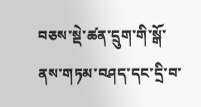བཅས་སྡེ་ཚན་དྲུག་གི་སྒོ་ནས་གཏམ་བཤད་དང་དྲི་བ་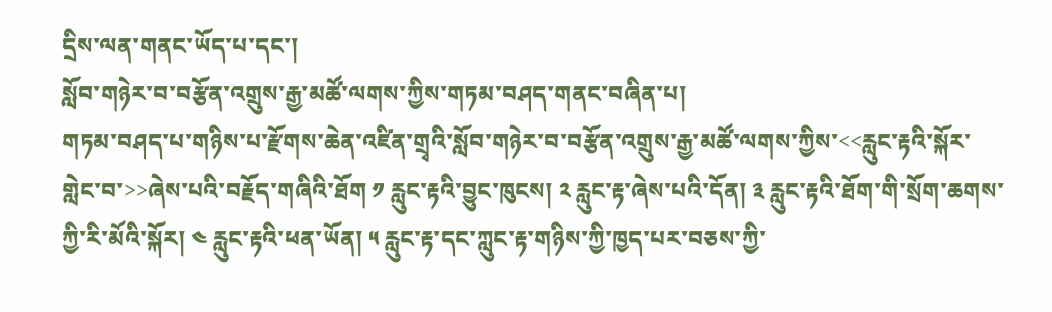དྲིས་ལན་གནང་ཡོད་པ་དང་།
སློབ་གཉེར་བ་བརྩོན་འགྲུས་རྒྱ་མཚོ་ལགས་ཀྱིས་གཏམ་བཤད་གནང་བཞིན་པ།
གཏམ་བཤད་པ་གཉིས་པ་རྫོགས་ཆེན་འཛིན་གྲྭའི་སློབ་གཉེར་བ་བརྩོན་འགྲུས་རྒྱ་མཚོ་ལགས་ཀྱིས་<<རླུང་རྟའི་སྐོར་གླེང་བ་>>ཞེས་པའི་བརྗོད་གཞིའི་ཐོག ༡ རླུང་རྟའི་བྱུང་ཁུངས། ༢ རླུང་རྟ་ཞེས་པའི་དོན། ༣ རླུང་རྟའི་ཐོག་གི་སྲོག་ཆགས་ཀྱི་རི་མོའི་སྐོར། ༤ རླུང་རྟའི་ཕན་ཡོན། ༥ རླུང་རྟ་དང་ཀླུང་རྟ་གཉིས་ཀྱི་ཁྱད་པར་བཅས་ཀྱི་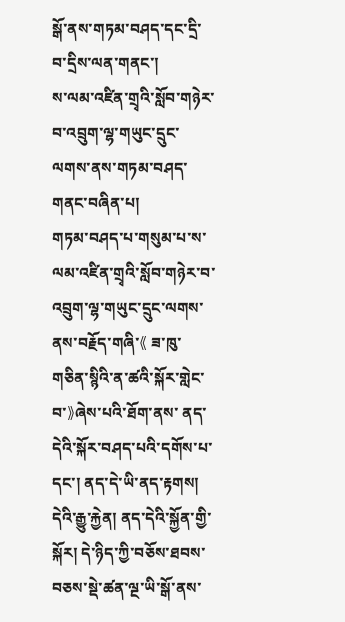སྒོ་ནས་གཏམ་བཤད་དང་དྲི་བ་དྲིས་ལན་གནང་།
ས་ལམ་འཛིན་གྲྭའི་སློབ་གཉེར་བ་འབྲུག་ལྷ་གཡུང་དྲུང་ལགས་ནས་གཏམ་བཤད་གནང་བཞིན་པ།
གཏམ་བཤད་པ་གསུམ་པ་ས་ལམ་འཛིན་གྲྭའི་སློབ་གཉེར་བ་འབྲུག་ལྷ་གཡུང་དྲུང་ལགས་ནས་བརྗོད་གཞི་《 ཟ་ཁུ་གཅིན་སྙིའི་ན་ཚའི་སྐོར་གླེང་བ་》ཞེས་པའི་ཐོག་ནས་ ནད་དེའི་སྐོར་བཤད་པའི་དགོས་པ་དང་། ནད་དེ་ཡི་ནད་རྟགས། དེའི་རྒྱུ་རྐྱེན། ནད་དེའི་སྐྱོན་གྱི་སྐོར། དེ་ཉིད་ཀྱི་བཅོས་ཐབས་བཅས་སྡེ་ཚན་ལྔ་ཡི་སྒོ་ནས་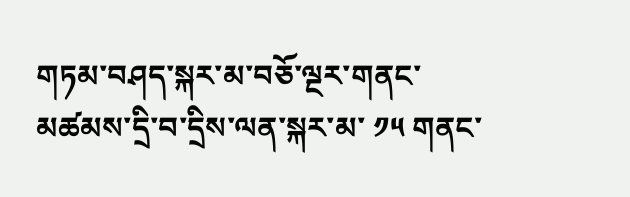གཏམ་བཤད་སྐར་མ་བཅོ་ལྔར་གནང་མཚམས་དྲི་བ་དྲིས་ལན་སྐར་མ་ ༡༥ གནང་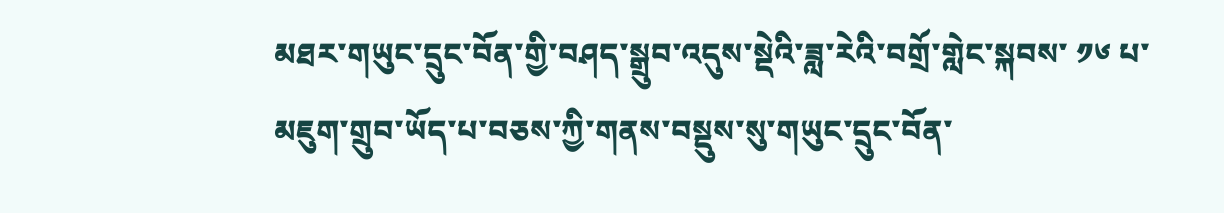མཐར་གཡུང་དྲུང་བོན་གྱི་བཤད་སྒྲུབ་འདུས་སྡེའི་ཟླ་རེའི་བགྲོ་གླེང་སྐབས་ ༡༦ པ་མཇུག་གྲུབ་ཡོད་པ་བཅས་ཀྱི་གནས་བསྡུས་སུ་གཡུང་དྲུང་བོན་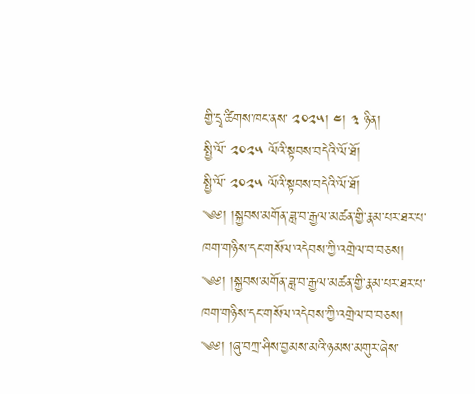གྱི་དྲྭ་ཚིགས་ཁང་ནས་ ༢༠༢༥། ༤། ༣ ཉིན།
སྤྱི་ལོ་ ༢༠༢༥ ལོའི་སྟབས་བདེའི་ལོ་ཐོ།
སྤྱི་ལོ་ ༢༠༢༥ ལོའི་སྟབས་བདེའི་ལོ་ཐོ།
༄༅། །སྐྱབས་མགོན་ཟླ་བ་རྒྱལ་མཚན་གྱི་རྣམ་པར་ཐར་པ་ཁག་གཉིས་དང་གསོལ་འདེབས་ཀྱི་འགྲེལ་བ་བཅས།
༄༅། །སྐྱབས་མགོན་ཟླ་བ་རྒྱལ་མཚན་གྱི་རྣམ་པར་ཐར་པ་ཁག་གཉིས་དང་གསོལ་འདེབས་ཀྱི་འགྲེལ་བ་བཅས།
༄༅། །ཞུ་བཀྲ་ཤིས་བྱམས་མའི་ཉམས་མགུར་ཞེས་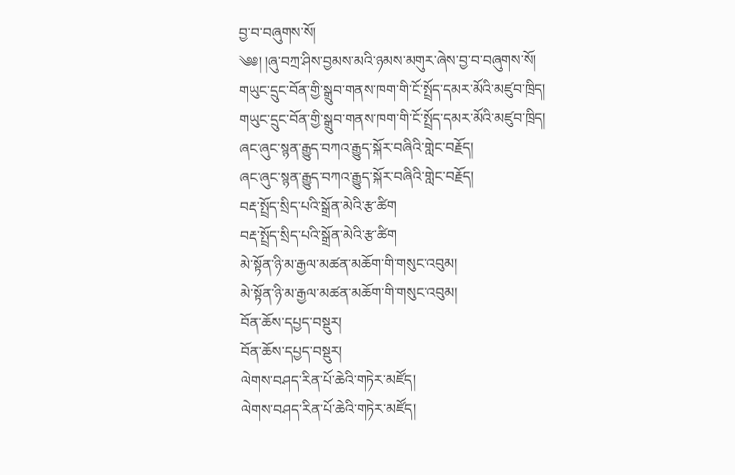བྱ་བ་བཞུགས་སོ།
༄༅། །ཞུ་བཀྲ་ཤིས་བྱམས་མའི་ཉམས་མགུར་ཞེས་བྱ་བ་བཞུགས་སོ།
གཡུང་དྲུང་བོན་གྱི་སྒྲུབ་གནས་ཁག་གི་ངོ་སྤྲོད་དམར་མོའི་མཛུབ་ཁྲིད།
གཡུང་དྲུང་བོན་གྱི་སྒྲུབ་གནས་ཁག་གི་ངོ་སྤྲོད་དམར་མོའི་མཛུབ་ཁྲིད།
ཞང་ཞུང་སྙན་རྒྱུད་བཀའ་རྒྱུད་སྐོར་བཞིའི་གླེང་བརྗོད།
ཞང་ཞུང་སྙན་རྒྱུད་བཀའ་རྒྱུད་སྐོར་བཞིའི་གླེང་བརྗོད།
བརྡ་སྤྲོད་སྲིད་པའི་སྒྲོན་མེའི་རྩ་ཚིག
བརྡ་སྤྲོད་སྲིད་པའི་སྒྲོན་མེའི་རྩ་ཚིག
མེ་སྟོན་ཉི་མ་རྒྱལ་མཚན་མཆོག་གི་གསུང་འབུམ།
མེ་སྟོན་ཉི་མ་རྒྱལ་མཚན་མཆོག་གི་གསུང་འབུམ།
བོན་ཆོས་དཔྱད་བསྡུར།
བོན་ཆོས་དཔྱད་བསྡུར།
ལེགས་བཤད་རིན་པོ་ཆེའི་གཏེར་མཛོད།
ལེགས་བཤད་རིན་པོ་ཆེའི་གཏེར་མཛོད།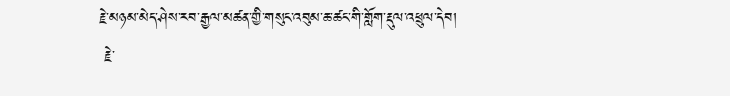རྗེ་མཉམ་མེད་ཤེས་རབ་རྒྱལ་མཚན་གྱི་གསུང་འབུམ་ཆ་ཚང་གི་གློག་རྡུལ་འཕྲུལ་དེབ།
 རྗེ་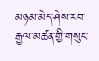མཉམ་མེད་ཤེས་རབ་རྒྱལ་མཚན་གྱི་གསུང་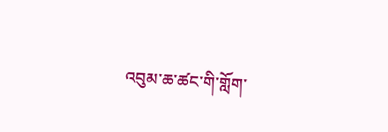འབུམ་ཆ་ཚང་གི་གློག་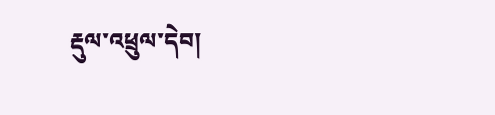རྡུལ་འཕྲུལ་དེབ།